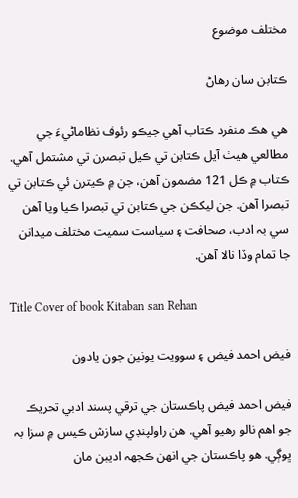مختلف موضوع

ڪتابن سان رھاڻ

ھي ھڪ منفرد ڪتاب آھي جيڪو رئوف نظاماڻيءَ جي مطالعي ھيٺ آيل ڪتابن تي ڪيل تبصرن تي مشتمل آھي. ڪتاب ۾ ڪل 121 مضمون آھن، جن ۾ ڪيترن ئي ڪتابن تي تبصرا آھن. جن ليکڪن جي ڪتابن تي تبصرا ڪيا ويا آھن سي بہ ادب، صحافت ۽ سياست سميت مختلف ميدانن جا تمام وڏا نالا آھن.

Title Cover of book Kitaban san Rehan

فيض احمد فيض ۽ سوويت يونين جون يادون

فيض احمد فيض پاڪستان جي ترقي پسند ادبي تحريڪ جو اهم نالو رهيو آهي. هن راولپنڊي سازش ڪيس ۾ سزا بہ ڀوڳي. هو پاڪستان جي انھن ڪجهہ اديبن مان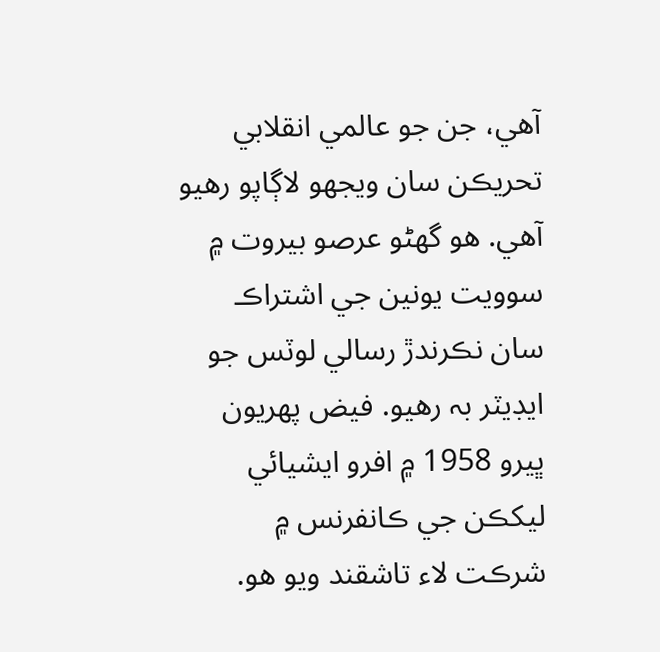آهي، جن جو عالمي انقلابي تحريڪن سان ويجهو لاڳاپو رهيو آهي. هو گهڻو عرصو بيروت ۾ سوويت يونين جي اشتراڪ سان نڪرندڙ رسالي لوٽس جو ايڊيٽر بہ رهيو. فيض پھريون ڀيرو 1958 ۾ افرو ايشيائي ليکڪن جي ڪانفرنس ۾ شرڪت لاء تاشقند ويو هو.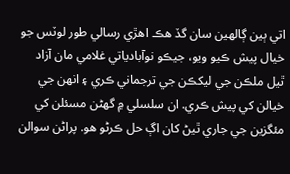اتي ٻين ڳالھين سان گڏ هڪ اهڙي رسالي طور لوٽس جو خيال پيش ڪيو ويو، جيڪو نوآبادياتي غلامي مان آزاد ٿيل ملڪن جي ليکڪن جي ترجماني ڪري ۽ انھن جي خيالن کي پيش ڪري. ان سلسلي ۾ گهڻن مسئلن کي مئگزين جي جاري ٿيڻ کان اڳ حل ڪرڻو هو. پراڻن سوالن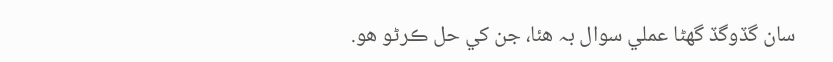سان گڏوگڏ گهڻا عملي سوال بہ هئا، جن کي حل ڪرڻو هو.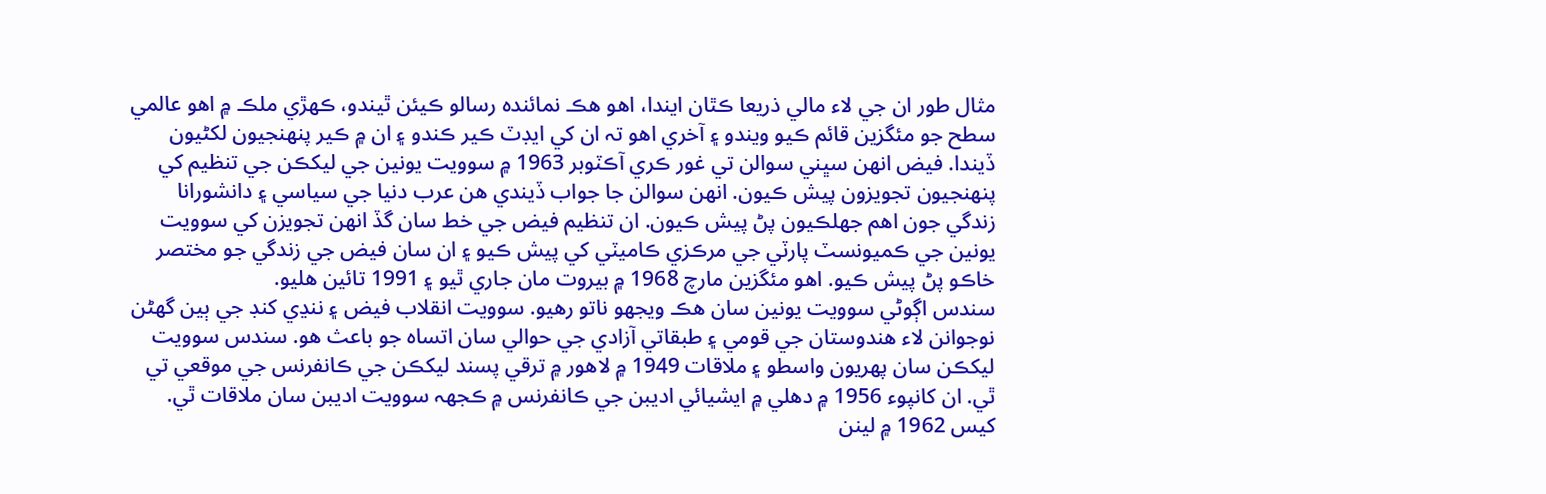مثال طور ان جي لاء مالي ذريعا ڪٿان ايندا، اهو هڪ نمائندہ رسالو ڪيئن ٿيندو، ڪھڙي ملڪ ۾ اهو عالمي سطح جو مئگزين قائم ڪيو ويندو ۽ آخري اهو تہ ان کي ايڊٽ ڪير ڪندو ۽ ان ۾ ڪير پنھنجيون لکڻيون ڏيندا. فيض انھن سڀني سوالن تي غور ڪري آڪٽوبر 1963 ۾ سوويت يونين جي ليکڪن جي تنظيم کي پنھنجيون تجويزون پيش ڪيون. انھن سوالن جا جواب ڏيندي هن عرب دنيا جي سياسي ۽ دانشورانا زندگي جون اهم جهلڪيون پڻ پيش ڪيون. ان تنظيم فيض جي خط سان گڏ انھن تجويزن کي سوويت يونين جي ڪميونسٽ پارٽي جي مرڪزي ڪاميٽي کي پيش ڪيو ۽ ان سان فيض جي زندگي جو مختصر خاڪو پڻ پيش ڪيو. اهو مئگزين مارچ 1968 ۾ بيروت مان جاري ٿيو ۽ 1991 تائين هليو.
سندس اڳوڻي سوويت يونين سان هڪ ويجهو ناتو رهيو. سوويت انقلاب فيض ۽ ننڍي کنڊ جي ٻين گهڻن نوجوانن لاء هندوستان جي قومي ۽ طبقاتي آزادي جي حوالي سان اتساه جو باعث هو. سندس سوويت ليکڪن سان پھريون واسطو ۽ ملاقات 1949 ۾ لاهور ۾ ترقي پسند ليکڪن جي ڪانفرنس جي موقعي تي ٿي. ان کانپوء 1956 ۾ دھلي ۾ ايشيائي اديبن جي ڪانفرنس ۾ ڪجهہ سوويت اديبن سان ملاقات ٿي. کيس 1962 ۾ لينن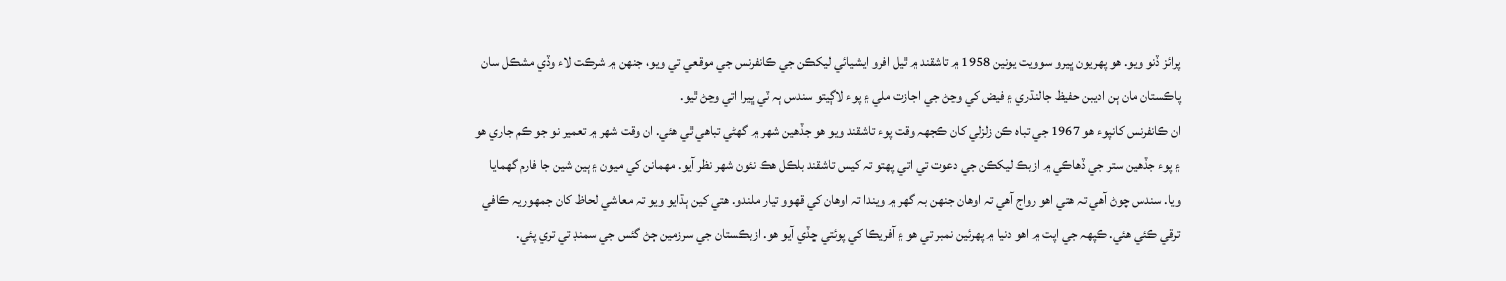پرائز ڏنو ويو. هو پھريون ڀيرو سوويت يونين 1958 ۾ تاشقند ۾ ٿيل افرو ايشيائي ليکڪن جي ڪانفرنس جي موقعي تي ويو، جنھن ۾ شرڪت لاء وڏي مشڪل سان پاڪستان مان ٻن اديبن حفيظ جالنڌري ۽ فيض کي وڃڻ جي اجازت ملي ۽ پوء لاڳيتو سندس ٻہ ٽي ڀيرا اتي وڃڻ ٿيو.
ان ڪانفرنس کانپوء هو 1967 جي تباه ڪن زلزلي کان ڪجهہ وقت پوء تاشقند ويو هو جڏهين شھر ۾ گهڻي تباهي ٿي هئي. ان وقت شھر ۾ تعمير نو جو ڪم جاري هو ۽ پوء جڏهين ستر جي ڏهاڪي ۾ ازبڪ ليکڪن جي دعوت تي اتي پھتو تہ کيس تاشقند بلڪل هڪ نئون شھر نظر آيو. مھمانن کي ميون ۽ ٻين شين جا فارم گهمايا ويا. سندس چوڻ آهي تہ هتي اهو رواج آهي تہ اوهان جنھن بہ گهر ۾ ويندا تہ اوهان کي قھوو تيار ملندو. هتي کين ٻڌايو ويو تہ معاشي لحاظ کان جمھوريہ ڪافي ترقي ڪئي هئي. ڪپهہ جي اپت ۾ اهو دنيا ۾ پھرئين نمبر تي هو ۽ آفريڪا کي پوئتي ڇڏي آيو هو. ازبڪستان جي سرزمين ڄڻ گئس جي سمنڊ تي تري پئي.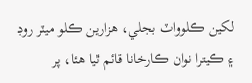لکين ڪلوواٽ بجلي، هزارين ڪلو ميٽر روڊ ۽ ڪيترا نوان ڪارخانا قائم ٿيا هئا، پر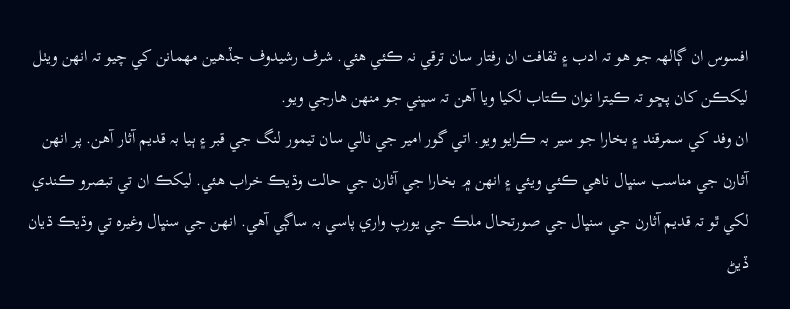افسوس ان ڳالھہ جو هو تہ ادب ۽ ثقافت ان رفتار سان ترقي نہ ڪئي هئي. شرف رشيدوف جڏهين مھمانن کي چيو تہ انھن ويٺل ليکڪن کان پڇو تہ ڪيترا نوان ڪتاب لکيا ويا آهن تہ سڀني جو منھن هارجي ويو.
ان وفد کي سمرقند ۽ بخارا جو سير بہ ڪرايو ويو. اتي گور امير جي نالي سان تيمور لنگ جي قبر ۽ ٻيا بہ قديم آثار آهن. پر انھن آثارن جي مناسب سنڀال ناهي ڪئي ويئي ۽ انھن ۾ بخارا جي آثارن جي حالت وڌيڪ خراب هئي. ليکڪ ان تي تبصرو ڪندي لکي ٿو تہ قديم آثارن جي سنڀال جي صورتحال ملڪ جي يورپ واري پاسي بہ ساڳي آهي. انھن جي سنڀال وغيرہ تي وڌيڪ ڌيان ڏيڻ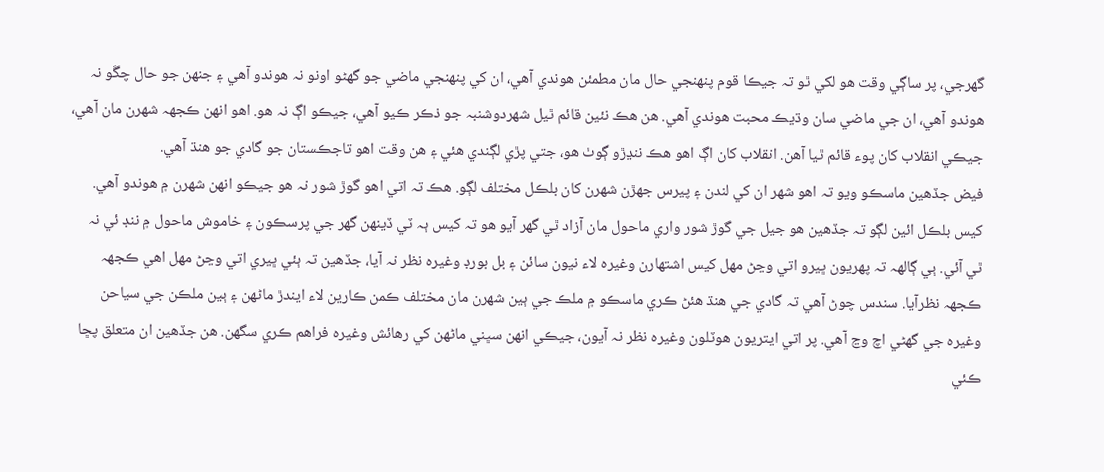گهرجي، پر ساڳي وقت هو لکي ٿو تہ جيڪا قوم پنھنجي حال مان مطمئن هوندي آهي، ان کي پنھنجي ماضي جو گهڻو اونو نہ هوندو آهي ۽ جنھن جو حال چڱو نہ هوندو آهي، ان جي ماضي سان وڌيڪ محبت هوندي آهي. هن هڪ نئين قائم ٿيل شھردوشنبہ جو ذڪر ڪيو آهي، جيڪو اڳ نہ هو. اهو انھن ڪجهہ شھرن مان آهي، جيڪي انقلاب کان پوء قائم ٿيا آهن. انقلاب کان اڳ اهو هڪ ننڍڙو ڳوٺ هو، جتي پڙي لڳندي هئي ۽ هن وقت اهو تاجڪستان جو گادي جو هنڌ آهي.
فيض جڏهين ماسڪو ويو تہ اهو شھر ان کي لندن ۽ پيرس جھڙن شھرن کان بلڪل مختلف لڳو. هڪ تہ اتي اهو گوڙ شور نہ هو جيڪو انھن شھرن ۾ هوندو آهي. کيس بلڪل ائين لڳو تہ جڏهين هو جيل جي گوڙ شور واري ماحول مان آزاد ٿي گهر آيو هو تہ کيس ٻہ ٽي ڏينھن گهر جي پرسڪون ۽ خاموش ماحول ۾ ننڊ ئي نہ ٿي آئي. ٻي ڳالھہ تہ پھريون ڀيرو اتي وڃڻ مھل کيس اشتھارن وغيرہ لاء نيون سائن ۽ بل بورڊ وغيرہ نظر نہ آيا، جڏهين تہ ٻئي ڀيري اتي وڃڻ مھل اهي ڪجهہ ڪجهہ نظرآيا. سندس چوڻ آهي تہ گادي جي هنڌ هئڻ ڪري ماسڪو ۾ ملڪ جي ٻين شھرن مان مختلف ڪمن ڪارين لاء ايندڙ ماڻھن ۽ ٻين ملڪن جي سياحن وغيرہ جي گهڻي اچ وڃ آهي. پر اتي ايتريون هوٽلون وغيرہ نظر نہ آيون، جيڪي انھن سڀني ماڻھن کي رهائش وغيرہ فراهم ڪري سگهن. هن جڏهين ان متعلق پڇا ڪئي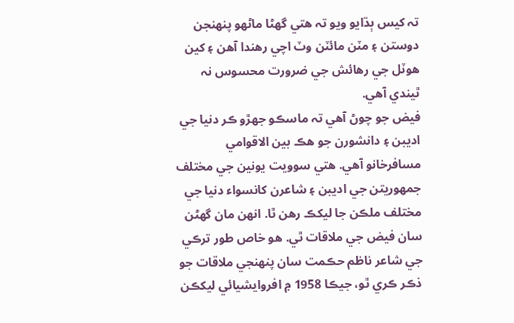تہ کيس ٻڌايو ويو تہ هتي گهڻا ماڻھو پنھنجن دوستن ۽ مٽن مائٽن وٽ اچي رهندا آهن ۽ کين هوٽل جي رهائش جي ضرورت محسوس نہ ٿيندي آهي.
فيض جو چوڻ آهي تہ ماسڪو جهڙو ڪر دنيا جي اديبن ۽ دانشورن جو هڪ بين الاقوامي مسافرخانو آهي. هتي سوويت يونين جي مختلف جمھوريتن جي اديبن ۽ شاعرن کانسواء دنيا جي مختلف ملڪن جا ليکڪ رهن ٿا. انھن مان گهڻن سان فيض جي ملاقات ٿي. هو خاص طور ترڪي جي شاعر ناظم حڪمت سان پنھنجي ملاقات جو ذڪر ڪري ٿو، جيڪا 1958 ۾ افروايشيائي ليکڪن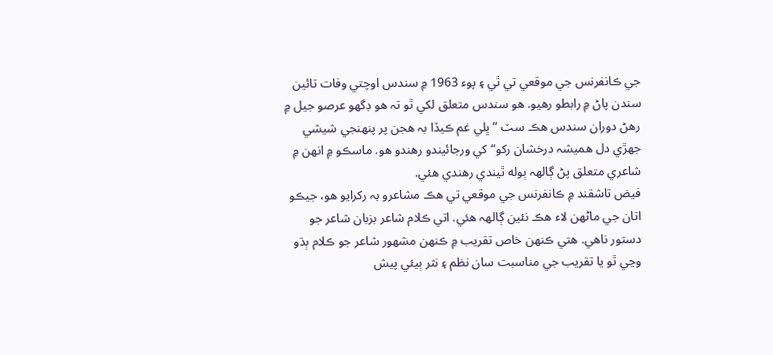جي ڪانفرنس جي موقعي تي ٿي ۽ پوء 1963 ۾ سندس اوچتي وفات تائين سندن پاڻ ۾ رابطو رهيو. هو سندس متعلق لکي ٿو تہ هو ڊگهو عرصو جيل ۾ رهڻ دوران سندس هڪ سٽ ”ڀلي غم ڪيڏا بہ هجن پر پنھنجي شيشي جھڙي دل هميشہ درخشان رکو“ کي ورجائيندو رهندو هو. ماسڪو ۾ انھن ۾ شاعري متعلق پڻ ڳالھہ ٻوله ٿيندي رهندي هئي.
فيض تاشقند ۾ ڪانفرنس جي موقعي تي هڪ مشاعرو بہ رکرايو هو، جيڪو اتان جي ماڻھن لاء هڪ نئين ڳالھہ هئي. اتي ڪلام شاعر بزبان شاعر جو دستور ناهي. هتي ڪنھن خاص تقريب ۾ ڪنھن مشھور شاعر جو ڪلام ٻڌو وڃي ٿو يا تقريب جي مناسبت سان نظم ۽ نثر ٻيئي پيش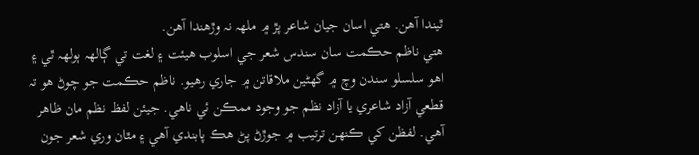ٿيندا آهن. هتي اسان جيان شاعر پڙ ۾ ملھہ نہ وڙهندا آهن.
هتي ناظم حڪمت سان سندس شعر جي اسلوب هيئت ۽ لغت تي ڳالھہ ٻولھہ ٿي ۽ اهو سلسلو سندن وچ ۾ گهڻين ملاقاتن ۾ جاري رهيو. ناظم حڪمت جو چوڻ هو تہ قطعي آزاد شاعري يا آزاد نظم جو وجود ممڪن ئي ناهي. جيئن لفظ نظم مان ظاهر آهي. لفظن کي ڪنھن ترتيب ۾ جوڙڻ پڻ هڪ پابندي آهي ۽ مٿان وري شعر جون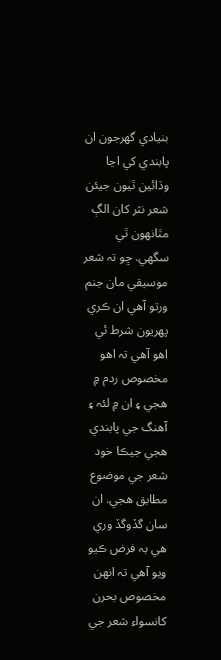بنيادي گهرجون ان پابندي کي اڃا وڌائين ٿيون جيئن شعر نثر کان الڳ مٿانھون ٿي سگهي. ڇو تہ شعر موسيقي مان جنم ورتو آهي ان ڪري پھريون شرط ئي اهو آهي تہ اهو مخصوص ردم ۾ هجي ۽ ان ۾ لئہ ۽ آهنگ جي پابندي هجي جيڪا خود شعر جي موضوع مطابق هجي. ان سان گڏوگڏ وري هي بہ فرض ڪيو ويو آهي تہ انھن مخصوص بحرن کانسواء شعر جي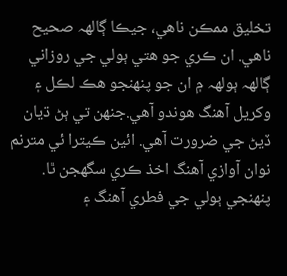تخليق ممڪن ناهي، جيڪا ڳالھہ صحيح ناهي. ان ڪري جو هتي ٻولي جي روزاني ڳالھہ ٻولھہ ۾ ان جو پنھنجو هڪ لڪل ۽ وکريل آهنگ هوندو آهي.جنھن تي ٻڻ ڌيان ڏيڻ جي ضرورت آهي. ائين ڪيترا ئي مترنم نوان آوازي آهنگ اخذ ڪري سگهجن ٿا. پنھنجي ٻولي جي فطري آهنگ ۽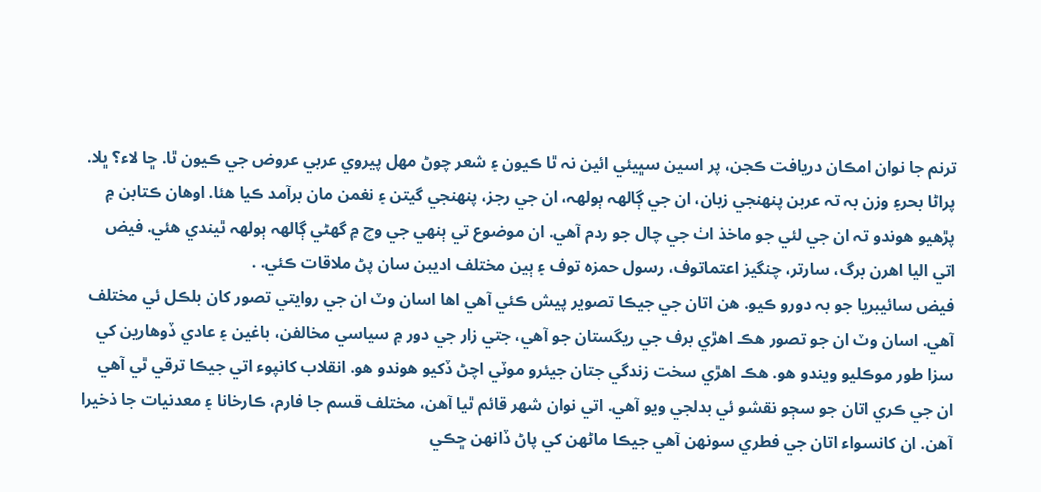ترنم جا نوان امڪان دريافت ڪجن، پر اسين سڀيئي ائين نہ ٿا ڪيون ۽ شعر چوڻ مھل پيروي عربي عروض جي ڪيون ٿا. ڇا لاء؟ ڀلا. پراڻا بحر۽ وزن بہ تہ عربن پنھنجي زبان، ان جي ڳالھہ ٻولهہ، ان جي رجز، پنھنجي گيتن ۽ نغمن مان برآمد ڪيا هئا. اوهان ڪتابن ۾ پڙهيو هوندو تہ ان جي لئي جو ماخذ اٺ جي چال جو ردم آهي. ان موضوع تي ٻنھي جي وچ ۾ گهڻي ڳالھہ ٻولھہ ٿيندي هئي. فيض اتي اليا اهرن برگ، سارتر، چنگيز اعتماتوف، رسول حمزہ توف ۽ ٻين مختلف اديبن سان پڻ ملاقات ڪئي. .
فيض سائيبريا جو بہ دورو ڪيو. هن اتان جي جيڪا تصوير پيش ڪئي آهي اها اسان وٽ ان جي روايتي تصور کان بلڪل ئي مختلف آهي. اسان وٽ ان جو تصور هڪ اهڙي برف جي ريگستان جو آهي، جتي زار جي دور ۾ سياسي مخالفن، باغين ۽ عادي ڏوهارين کي سزا طور موڪليو ويندو هو. هڪ اهڙي سخت زندگي جتان جيئرو موٽي اچڻ ڏکيو هوندو هو. انقلاب کانپوء اتي جيڪا ترقي ٿي آهي ان جي ڪري اتان جو سڄو نقشو ئي بدلجي ويو آهي. اتي نوان شھر قائم ٿيا آهن، مختلف قسم جا فارم، ڪارخانا ۽ معدنيات جا ذخيرا آهن. ان کانسواء اتان جي فطري سونھن آهي جيڪا ماڻھن کي پاڻ ڏانھن ڇڪي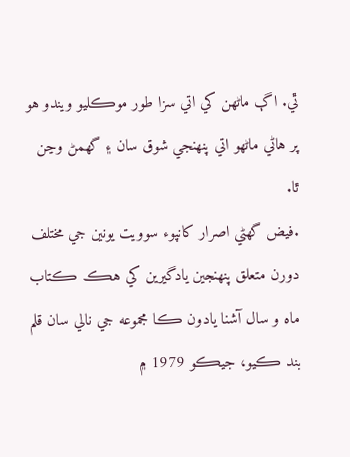ٿي. اڳ ماڻھن کي اتي سزا طور موڪليو ويندو هو پر هاڻي ماڻھو اتي پنھنجي شوق سان ۽ گهمڻ وڃن ٿا.
.فيض گهڻي اصرار کانپوء سوويت يونين جي مختلف دورن متعلق پنھنجين يادگيرين کي هڪ ڪتاب ماه و سال آشنا يادون ڪا مجموعه جي نالي سان قلم بند ڪيو، جيڪو 1979 ۾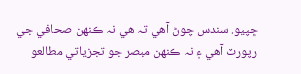ڇپيو. سندس چوڻ آهي تہ هي نہ ڪنھن صحافي جي رپورٽ آهي ۽ نہ ڪنھن مبصر جو تجزياتي مطالعو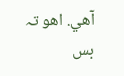آهي. اهو تہ بس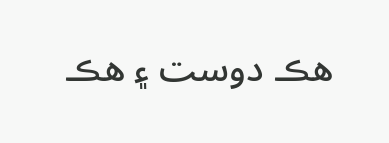هڪ دوست ۽ هڪ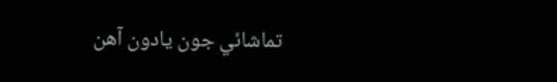تماشائي جون يادون آهن